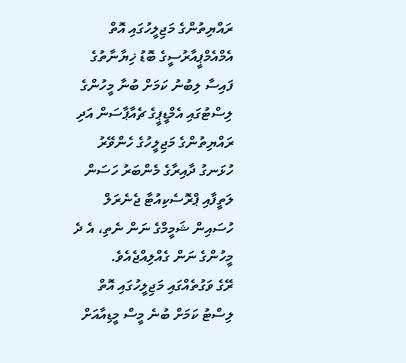ރައްޔިތުންގެ މަޖިލީހުގައި އޮތް އެމްއެމްޕީއާރުސީގެ ބޮޑު ޚިޔާނާތުގެ ފައިސާ ލިބުނު ކަމަށް ބުނާ މީހުންގެ ލިސްޓުގައި އެމްޑީޕީގެ ޗެއާޕާސަން އަދި ރައްޔިތުންގެ މަޖިލީހުގެ ހެންވޭރު ހުޅަނގު ދާއިރާގެ މެންބަރު ހަސަން ލަތީފާއި ޕްރޮސެކިއުޓާ ޖެނެރަލް ހުސައިން ޝަމީމްގެ ނަން ނެތި، އެ ދެ މީހުންގެ ނަން ގެއްލިއްޖެއެވެ.
ރޭގެ ވަގުތެއްގައި މަޖިލީހުގައި އޮތް ލިސްޓު ކަމަށް ބުނެ މީސް މީޑިއާއަށް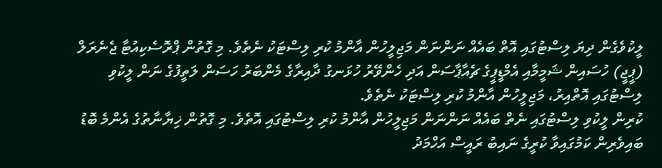ލީކުވެގެން ދިޔަ ލިސްޓުގައި އޮތް ބައެއް ނަންނަން މަޖިލީހުން އާންމު ކުރި ލިސްޓަކު ނެތެވެ. މި ގޮތުން ޕްރޮސެކިއުޓާ ޖެނެރަލް (ޕީޖީ) ހުސައިން ޝަމީމާއި އެމްޑީޕީގެ ޗެއާޕާސަން އަދި ހެންވޭރު ހުޅަނގު ދާއިރާގެ މެންބަރު ހަސަން ލަތީފުގެ ނަން ލީކުވި ލިސްޓުގައި އޮތްއިރު، މަޖިލީހުން އާންމު ކުރި ލިސްޓަކު ނެތެވެ.
ކުރިން ލީކުވި ލިސްޓުގައި ނެތް ބައެއް ނަންނަން މަޖިލީހުން އާންމު ކުރި ލިސްޓުގައި އޮތެވެ. މި ގޮތުން ޚިޔާނާތުގެ އެންމެ ބޮޑު ބައިވެރިން ކަމުގައިވާ ކުރީގެ ނައިބު ރައީސް އަހްމަދު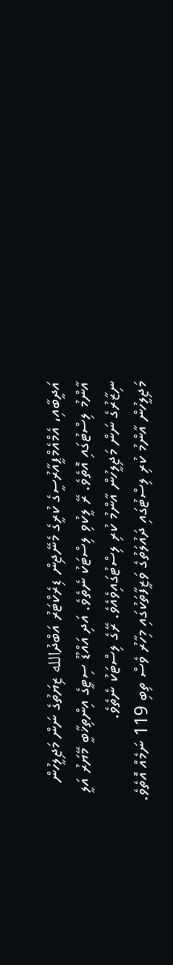އަދީބާއި، އެމްއެމްޕީއާރުސީގެ ކުރީގެ މެނޭޖިން ޑިރެކްޓަރު އަބްދުالله ޒިޔަތުގެ ނަން މަޖިލީހުން އާންމު ލިސްޓުގައި އޮތެވެ. ރޭ ލީކުވި ލިސްޓަކު ނެތެވެ. އަދި އައްޑޫ ސިޓީގެ އިންތިޚާބީ މޭޔަރު އަލީ ނިޒާރުގެ ނަން މަޖިލީހުން އާންމު ކުރި ލިސްޓުގައިވެއެވެ. ރޭގެ ލިސްޓަކު ނެތެވެ.
މަޖިލީހުން އާންމު ކުރި ލިސްޓުގައި ދައުލަތުގެ ވަޒީފާތަކުގައި މިހާރު ވެސް ތިބި 119 ނަމެއް އޮތެވެ.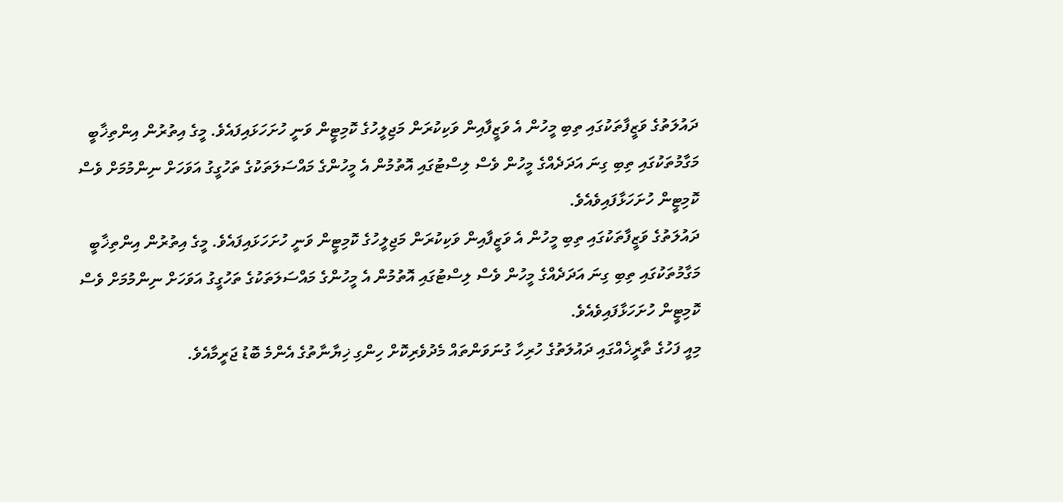ދައުލަތުގެ ވަޒީފާތަކުގައި ތިބި މީހުން އެ ވަޒީފާއިން ވަކިކުރަން މަޖިލީހުގެ ކޮމިޓީން ވަނީ ހުށަހަޅައިފައެވެ. މީގެ އިތުރުން އިންތިޚާބީ މަގާމުތަކުގައި ތިބި ގިނަ އަދަދެއްގެ މީހުން ވެސް ލިސްޓުގައި އޮތުމުން އެ މީހުންގެ މައްސަލަތަކުގެ ތަހުގީގު އަވަހަށް ނިންމުމަށް ވެސް ކޮމިޓީން ހުށަހަޅާފައިވެއެވެ.
ދައުލަތުގެ ވަޒީފާތަކުގައި ތިބި މީހުން އެ ވަޒީފާއިން ވަކިކުރަން މަޖިލީހުގެ ކޮމިޓީން ވަނީ ހުށަހަޅައިފައެވެ. މީގެ އިތުރުން އިންތިޚާބީ މަގާމުތަކުގައި ތިބި ގިނަ އަދަދެއްގެ މީހުން ވެސް ލިސްޓުގައި އޮތުމުން އެ މީހުންގެ މައްސަލަތަކުގެ ތަހުގީގު އަވަހަށް ނިންމުމަށް ވެސް ކޮމިޓީން ހުށަހަޅާފައިވެއެވެ.
މިއީ ފަހުގެ ތާރީޚެއްގައި ދައުލަތުގެ ހުރިހާ ގުނަވަންތައް މެދުވެރިކޮށް ހިންގި ޚިޔާނާތުގެ އެންމެ ބޮޑު ޖަރީމާއެވެ.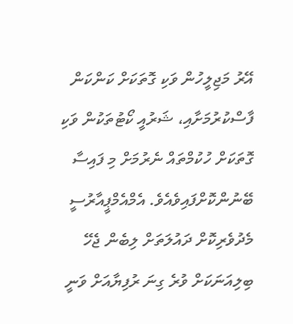އޭރު މަޖިލީހުން ވަކި ގޮތަކަށް ކަންކަން ފާސްކުރުމަށާއި، ޝަރުއީ ކޯޓުތަކުން ވަކި ގޮތަކަށް ހުކުމްތައް ނެރުމަށް މި ފައިސާ ބޭނުންކޮށްފައިވެއެވެ. އެމްއެމްޕީއާރުސީ މެދުވެރިކޮށް ދައުލަތަށް ލިބެން ޖެހޭ ބިލިއަނަކަށް ވުރެ ގިނަ ރުފިޔާއަށް ވަނީ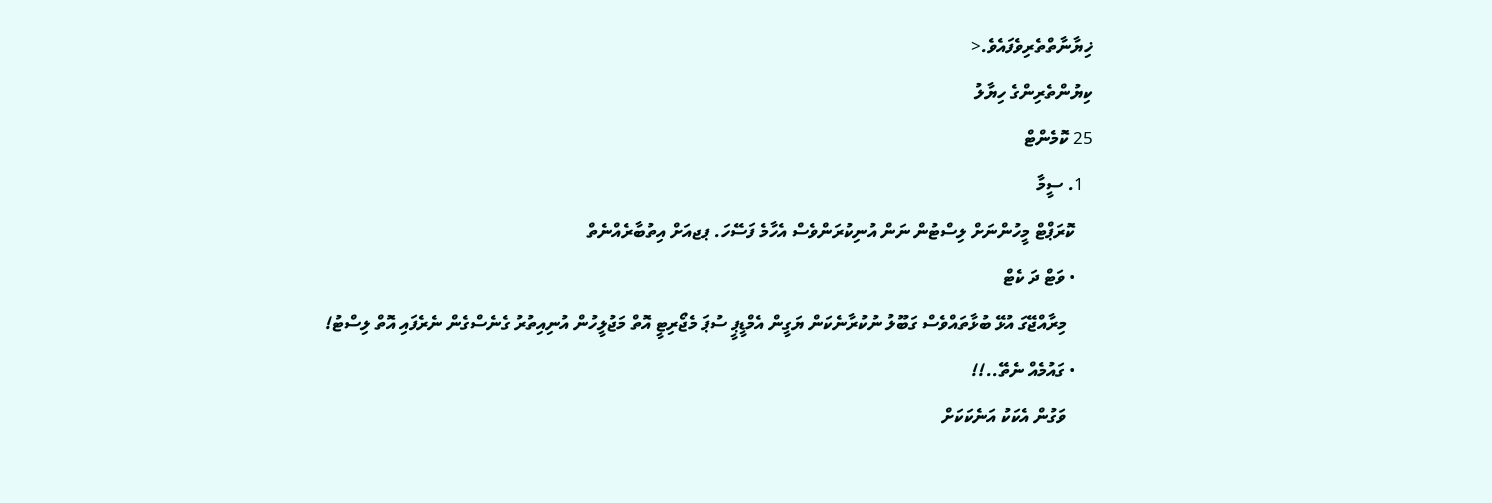ޚިޔާނާތްތެރިވެފައެވެ.<
ކިޔުންތެރިންގެ ހިޔާލު
25 ކޮމެންޓް
  1. ސީމާ
    ކޮރަޕްޓް މީހުންނަށް ލިސްޓުން ނަން އުނިކުރަންވެސް އެހާމެ ފަސޭހަ. ޕޖއަށް އިތުބާރެއްނެތް
    • ވަޓް ދަ ކެޓް
      މިރާއްޖޭގަ އުޅޭ ބުޅާތައްވެސް ގަބޫލު ނުކުރާނެކަން ޔަގީން އެމްޑީޕީ ސުޕަ މެޖޯރިޓީ އޮތް މަޖުލީހުން އުނިއިތުރު ގެނެސްގެން ނެރެފައި އޮތް ލިސްޓު!
    • ގައުމެއް ނެތޭ..!!
      ވަގުން އެކަކު އަނެކަކަށް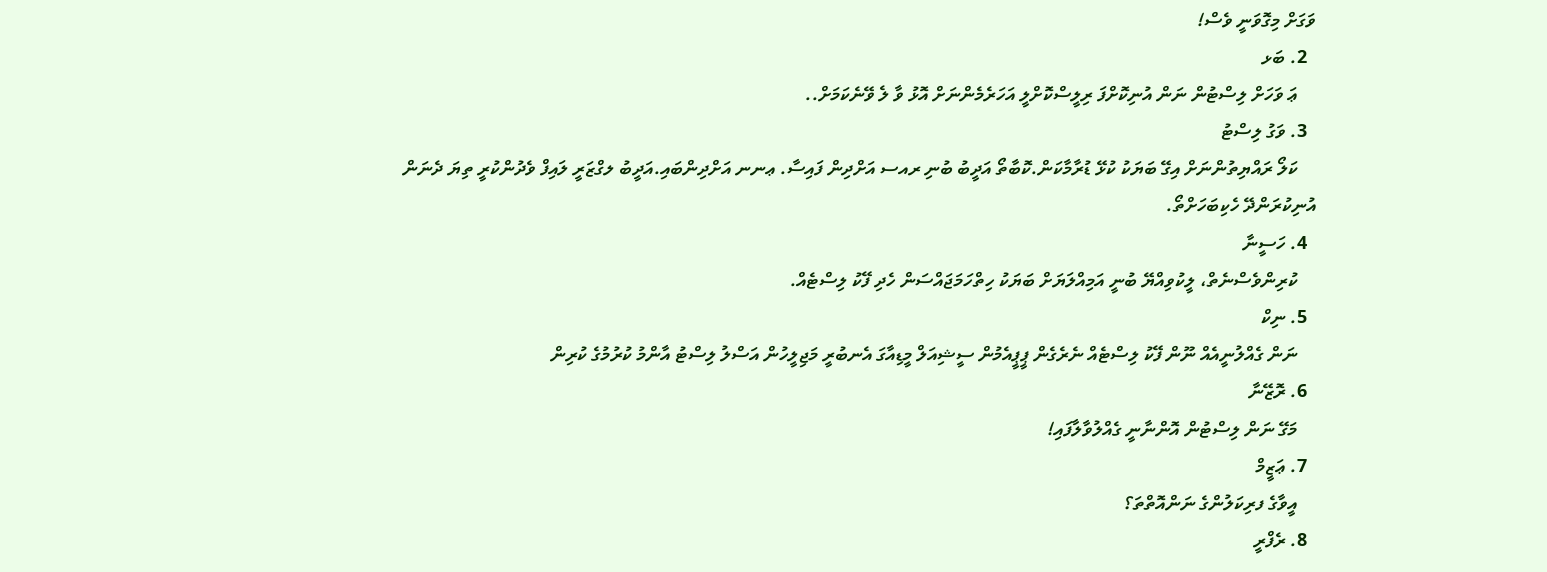ވަގަށް މިގޮވަނީ ވެސް!
  2. ބަޅ
    ޢަ ވަހަށް ލިސްޓުން ނަން އުނިކޮށްފަ ރިލީސްކޮށްލީ އަހަރެމެންނަށް އޮޅު ވާ ލެ ވޭނެކަމަށް..
  3. ވަގު ލިސްޓު
    ކަލޯ ރައްޔިތުންނަށް އިގޭ ބަޔަކު ކުޅޭ ޑުރާމާކަން.ކޮބާތޯ އަދީބު ބުނި ރއސ އަށްދިން ފައިސާ. ޢނނ އަށްދިންބައި.އަދީބު ލގްޒަރީ ލައިފް ވެދުންކުރީ ތިޔަ ދެނަން އުނިކުރަންދޭ ހެކިބަހަށްތޯ.
  4. ހަސީނާ
    ކުރިންވެސްނެތް، ލީކުވިއްޔޭ ބުނީ އަމިއްލަޔަށް ބަޔަކު ހިތްހަމަޖައްސަން ހެދި ފޭކު ލިސްޓެއް.
  5. ނިކް
    ނަން ގެއްލުނީއެއް ނޫން ފޭކު ލިސްޓެއް ނެރެގެން ޕީޕީއެމުން ސީޝިއަލް މީޑިއާގަ އެނބުރީ މަޖިލީހުން އަސްލު ލިސްޓު އާންމު ކުރުމުގެ ކުރިން
  6. ރޮޒޭނާ
    މަގޭ ނަން ލިސްޓުން އޮންނާނީ ގެއްލުވާލާފައި!
  7. ޢަޒީމް
    އީވާގެ ފރިކަލުންގެ ނަންއޮތްތަ؟
  8. ރެފްރީ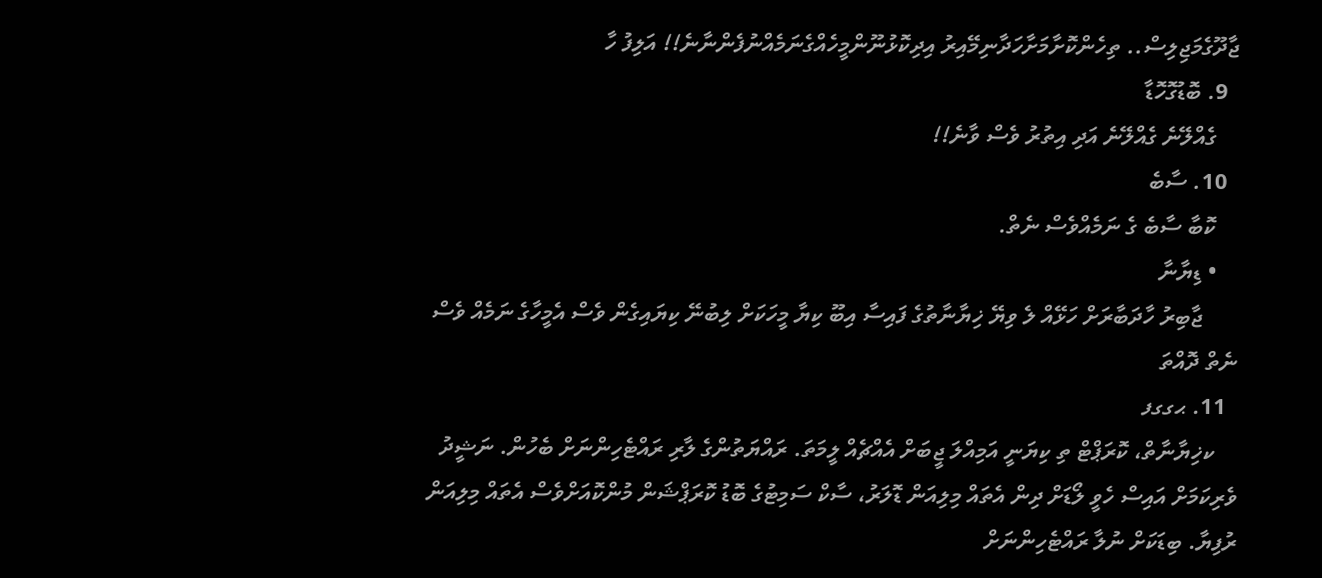ޖާދޫގެމަޖިލިސް.. ތިހެންކޮށާމަށާހަދާނިމޭއިރު އިދިކޮޅުނޫންމީހެއްގެނަމެއްނުފެންނާނެ!! އަލިފު ހާ
  9. ބޮޑުގޮހޮޑާ
    ގެއްލޭނެ ގެއްލޭނެ އަދި އިތުރު ވެސް ވާނެ!!
  10. ސާބެ
    ކޮބާ ސާބެ ގެ ނަމެއްވެސް ނެތް.
    • ޑިޔާނާ
      ޖާބިރު ހާދަބާރަށް ހަޅޭއް ލެ ވިޔޭ ޚިޔާނާތުގެ ފައިސާ އިބޫ ކިޔާ މީހަކަށް ލިބުނޭ ކިޔައިގެން ވެސް އެމީހާގެ ނަމެއް ވެސް ނެތް ދޮއްތަ
  11. ޙގގފ
    ކޚިޔާނާތް، ކޮރަޕްޓް ތި ކިޔަނީ އަމިއްލަ ޖީބަށް އެއްޗެއް ލީމަތަ. ރައްޔަތުންގެ ލާރި ރައްޓެހިންނަށް ބެހުން. ނަޝީދު ވެރިކަމަށް އައިސް ހެވީ ލޯޑަށް ދިން އެތައް މިލިއަން ޑޮލަރު، ސާކް ސަމިޓުގެ ބޮޑު ކޮރަޕްޝަން މުންކޮއަށްވެސް އެތައް މިލިއަން ރުފިޔާ. ބިޑަކަށް ނުލާ ރައްޓެހިންނަށް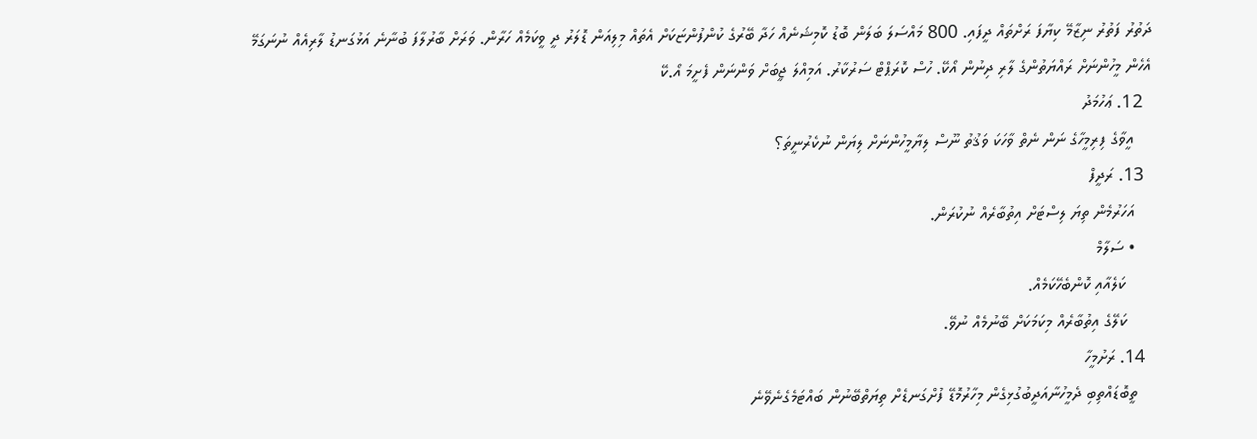ދަތުރު ފަތުރު ނިޒާމޭ ކިޔާފަ ރަށްތައް ދީފައި. 800 މައްސަލަ ބަލަން ބޮޑު ކޮމިޝަނެއް ހަދާ ބޭރުގެ ކުންފުންޏަކަށް އެތައް މިލިއަން ޑޮލަރު ދީ ވީކަމެއް ހަރާން. ވަރަށް ބާރުލާފަ ބުނާނެ އަޅުގަނޑު ލާރިއެއް ނުނަގަމޭ އެހެން މީހުންނަށް ރައްޔަތުންގެ ލާރި ދިނުން އޯކޭ. ހުސް ކޮރަޕްޓް ސަރުކާރު. އަމިއްލަ ޖީބަށް ވަންނަން ފެށީމަ އޯ.ކޭ
  12. ޢަހުމަދު
    އީވާގެ ފިރިމީހާގެ ނަން ނެތް ވާހަކަ ވަޤުތު ނޫސް ލިޔާމީހުންނަށް ލިޔަން ނުކެރުނީތަ؟
  13. ރަދީފް
    އަހަރުމެން ތިޔަ ލިސްޓަށް އިތުބާރެއް ނުކުރަން.
    • ސަލާމް
      ކަލެއާއި ކޮންބެހޭކަމެއް.
      ކަލޭގެ އިތުބާރެއް މިކަމަކަށް ބޭނުމެއް ނުވޭ.
  14. ރަށުމީހާ
    ތީބޮޑައްތިބި ދެމީހުނާއަދީބުގުޅިގެން މިހާރުމޮޑޭ ފުށްގަނޑެށް ތިޔަތްބޭނުން ބައްޓަމެގެނެވޭނެ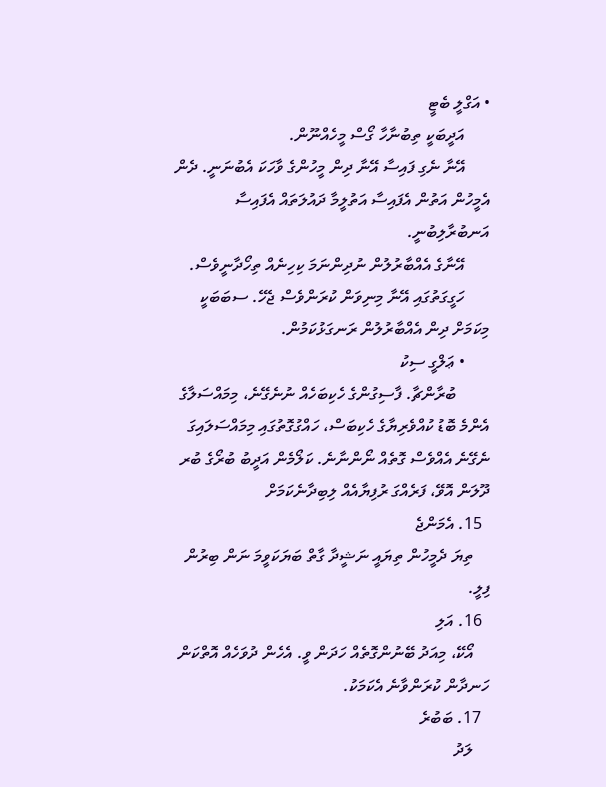• އަގްލީ ބެޓީ
      އަދީބަކީ ތިބުނާހާ ގޯސް މީހެއްނޫން.
      އޭނާ ނެގި ފައިސާ އޭނާ ދިން މީހުންގެ ވާހަކަ އެބުނަނީ. ދެން އެމީހުން އަތުން އެފައިސާ އަތުލީމާ ދައުލަތައް އެފައިސާ އަނބުރާލިބުނީ.
      އޭނާގެ އެއްބާރުލުން ނުދިންނަމަ ކިހިނެއް ތިހޯދާނީވެސް.
      ހަގީގަތުގައި އޭނާ މިނިވަން ކުރަންވެސް ޖެހޭ. ސބަބަކީ މިކަމަށް ދިން އެއްބާރުލުން ރަނގަޅުކަމުން.
      • ޢަލްގީ ސިކު
        ބުރާންޗާ. ފާސިގުންގެ ހެކިބަހެއް ނުނެގޭނެ، މިމައްސަލާގެ އެންމެ ބޮޑު ކުއްވެރިޔާގެ ހެކިބަސް، ހައްގުގޮތުގައި މިމައްސަލައިގަ ނެގޭނެ އެއްވެސް ގޮތެއް ނޯންނާނެ. ކަލޯމެން އަދީބު ބުރޯގެ ބުރ ދޫލަން އޮވޭ، ފަރެއްގަ ރުފިޔާއެއް ލިބިދާނެކަމަށް
  15. އެމަންޖެ
    ތިޔަ ދެމީހުން ތިޔައީ ނަޝީދާ ގާތް ބަޔަކަވީމަ ނަން ބިރުން ފިލީ.
  16. އަލި
    އޯކޭ، މިއަދު ބޭނުންގޮތެއް ހަދަން ވީ. އެހެން ދުވަހެއް އޮތްކަން ހަނދާން ކުރަންވާނެ އެކަމަކު.
  17. ބަބުރެ
    ލަދު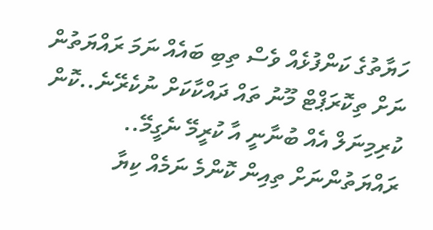ހަޔާތުގެ ކަންފުޅެއް ވެސް ތިބި ބައެއް ނަމަ ރައްޔަތުން ނަށް ތިކޮރަޕްޓް މޫނު ތައް ދައްކާކަށް ނުކެރޭނެ..ކޮން ކުރިމިނަލް އެއް ބުނާނީ އާ ކުރީމޭ ނެގީމޭ.. ރައްޔަތުންނަށް ތިއިން ކޮންމެ ނަމެއް ކިޔާ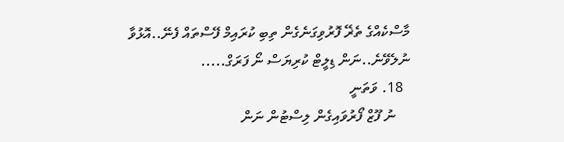މާސްކެއްގެ ތެޜޭ ފޮރުވިގަނެގެން ތިބި ކުރައިމް ފޭސްތައް ފެނޭ..އޮޅުވާ ނުލެވޭނެ..ނަން ޑިލީޓް ކުރިޔަސް ނޯ ފަރަގް.....
  18. ވަތަނީ
    ނު ފޫޒް ފޯރުވައިގެން ލިސްޓުން ނަން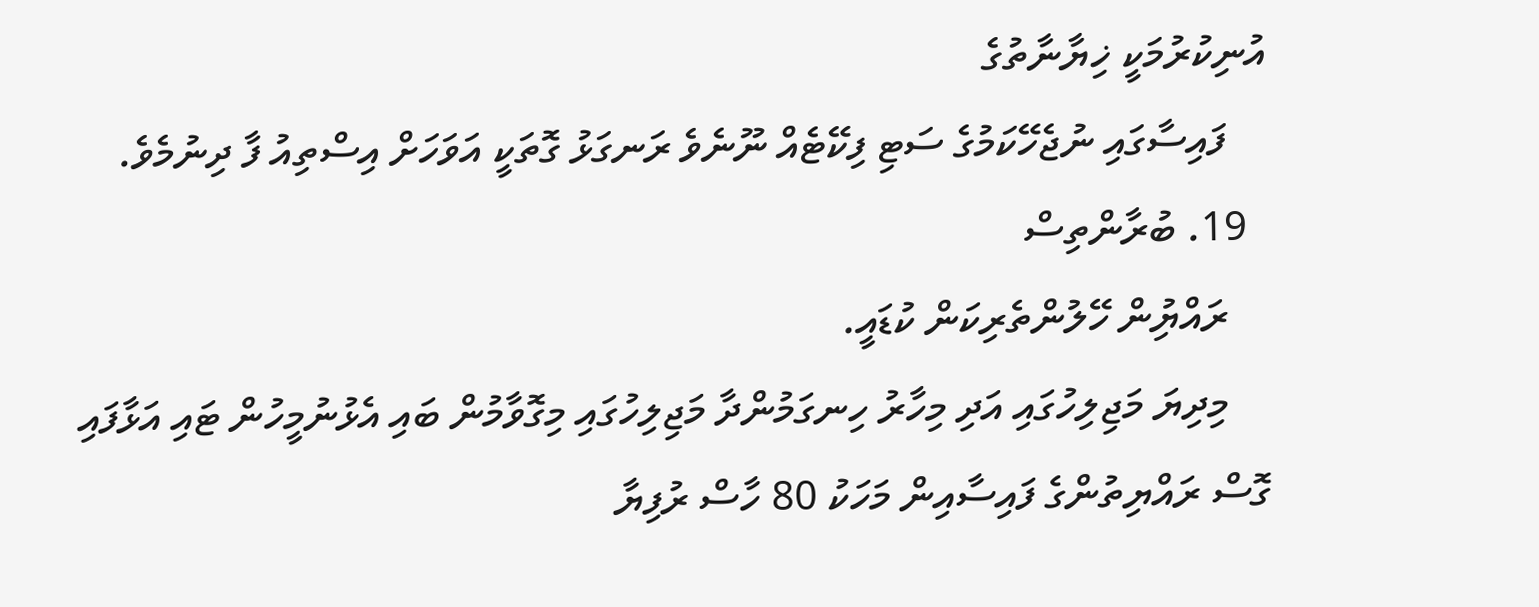އުނިކުރުމަކީ ޚިޔާނާތުގެ
    ފައިސާގައި ނުޖެހޭކަމުގެ ސަޓި ފިކޭޓެއް ނޫނެވެ ރަނގަޅު ގޮތަކީ އަވަހަށް އިސްތިއު ފާ ދިނުމެވެ.
  19. ބުރާންތިސް
    ރައްޔިުން ހޭލުންތެރިކަން ކުޑައީ.
    މިދިޔަ މަޖިލިހުގައި އަދި މިހާރު ހިނގަމުންދާ މަޖިލިހުގައި މިގޮވާމުން ބައި އެޅުނުމީހުން ޓައި އަޅާފައި ގޮސް ރައްޔިތުންގެ ފައިސާއިން މަހަކު 80 ހާސް ރުފިޔާ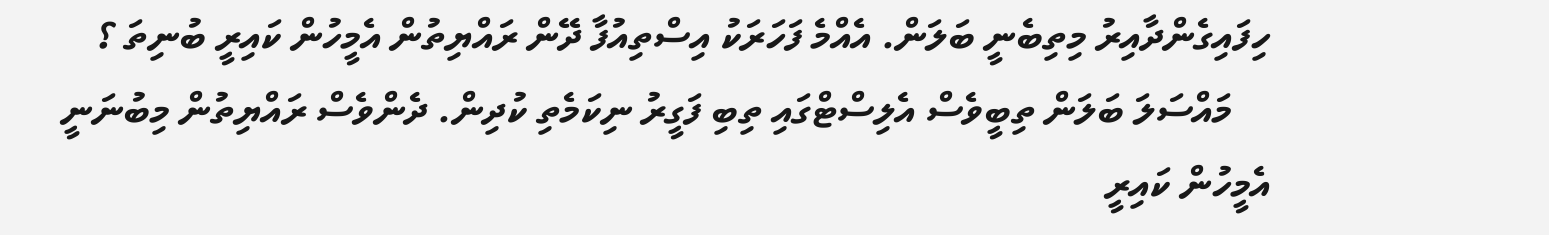ހިފައިގެންދާއިރު މިތިބެނީ ބަލަން. އެއްމެ ފަހަރަކު އިސްތިއުފާ ދޭން ރައްޔިތުން އެމީހުން ކައިރީ ބުނިތަ ؟
    މައްސަލަ ބަލަން ތިބީވެސް އެލިސްޓްގައި ތިބި ފަގީރު ނިކަމެތި ކުދިން. ދެންވެސް ރައްޔިތުން މިބުނަނީ އެމީހުން ކައިރީ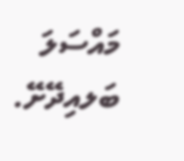މައްސަލަ ބަލއިދޭށޭ.